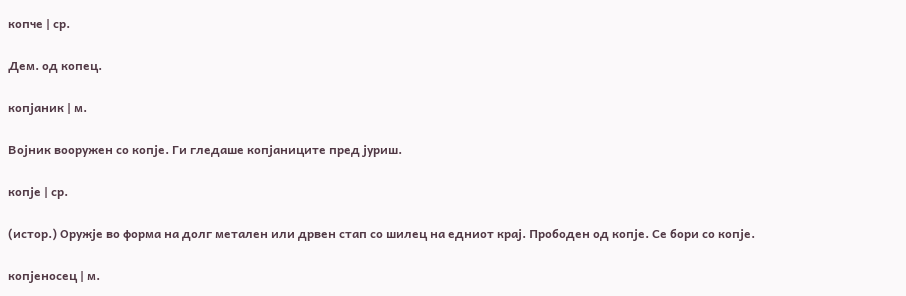копче | ср.

Дем. од копец.

копјаник | м.

Војник вооружен со копје. Ги гледаше копјаниците пред јуриш.

копје | ср.

(истор.) Оружје во форма на долг метален или дрвен стап со шилец на едниот крај. Прободен од копје. Се бори со копје.

копјеносец | м.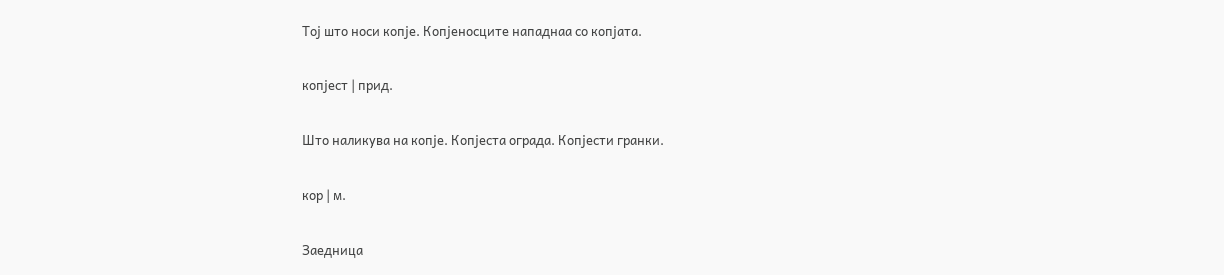Тој што носи копје. Копјеносците нападнаа со копјата.

копјест | прид.

Што наликува на копје. Копјеста ограда. Копјести гранки.

кор | м.

Заедница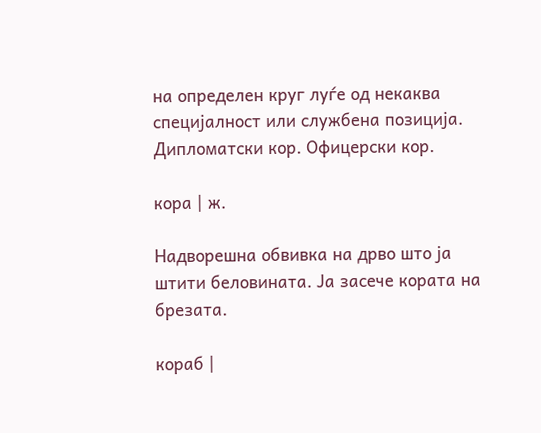на определен круг луѓе од некаква специјалност или службена позиција. Дипломатски кор. Офицерски кор.

кора | ж.

Надворешна обвивка на дрво што ја штити беловината. Ја засече кората на брезата.

кораб |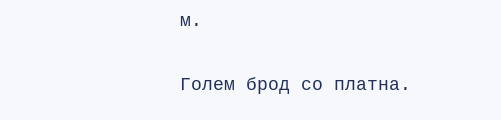м.

Голем брод со платна.